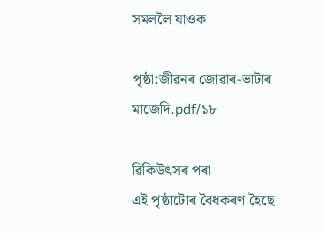সমললৈ যাওক

পৃষ্ঠা:জীৱনৰ জোৱাৰ-ভাটাৰ মাজেদি.pdf/১৮

ৱিকিউৎসৰ পৰা
এই পৃষ্ঠাটোৰ বৈধকৰণ হৈছে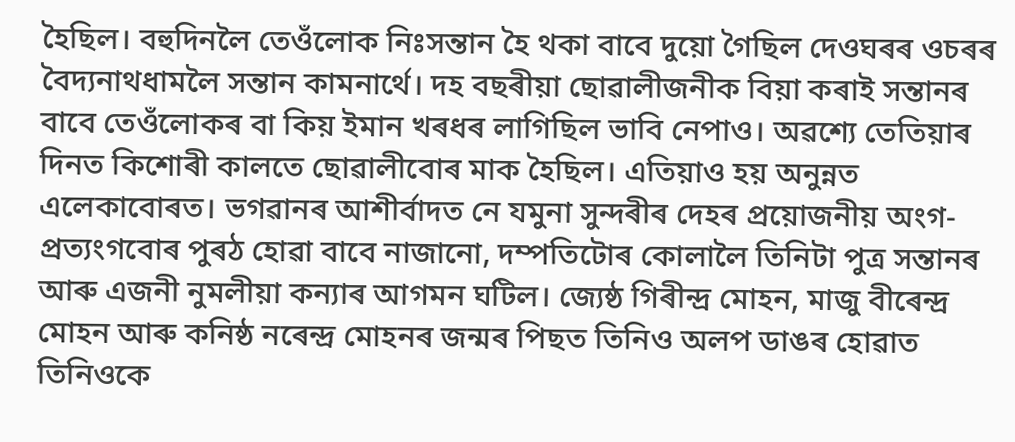হৈছিল। বহুদিনলৈ তেওঁলোক নিঃসন্তান হৈ থকা বাবে দুয়ো গৈছিল দেওঘৰৰ ওচৰৰ বৈদ্যনাথধামলৈ সন্তান কামনাৰ্থে। দহ বছৰীয়া ছোৱালীজনীক বিয়া কৰাই সন্তানৰ বাবে তেওঁলোকৰ বা কিয় ইমান খৰধৰ লাগিছিল ভাবি নেপাও। অৱশ্যে তেতিয়াৰ দিনত কিশোৰী কালতে ছোৱালীবোৰ মাক হৈছিল। এতিয়াও হয় অনুন্নত এলেকাবোৰত। ভগৱানৰ আশীৰ্বাদত নে যমুনা সুন্দৰীৰ দেহৰ প্ৰয়োজনীয় অংগ-প্ৰত্যংগবোৰ পুৰঠ হোৱা বাবে নাজানো, দম্পতিটোৰ কোলালৈ তিনিটা পুত্ৰ সন্তানৰ আৰু এজনী নুমলীয়া কন্যাৰ আগমন ঘটিল। জ্যেষ্ঠ গিৰীন্দ্ৰ মোহন, মাজু বীৰেন্দ্ৰ মোহন আৰু কনিষ্ঠ নৰেন্দ্ৰ মোহনৰ জন্মৰ পিছত তিনিও অলপ ডাঙৰ হোৱাত তিনিওকে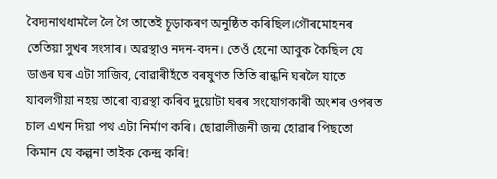বৈদ্যনাথধামলৈ লৈ গৈ তাতেই চূড়াকৰণ অনুষ্ঠিত কৰিছিল।গৌৰমোহনৰ তেতিয়া সুখৰ সংসাৰ। অৱস্থাও নদন-বদন। তেওঁ হেনো আবুক কৈছিল যে ডাঙৰ ঘৰ এটা সাজিব, বোৱাৰীহঁতে বৰষুণত তিতি ৰান্ধনি ঘৰলৈ যাতে যাবলগীয়া নহয় তাৰো ব্যৱস্থা কৰিব দুয়োটা ঘৰৰ সংযোগকাৰী অংশৰ ওপৰত চাল এখন দিয়া পথ এটা নিৰ্মাণ কৰি। ছোৱালীজনী জন্ম হোৱাৰ পিছতো কিমান যে কল্পনা তাইক কেন্দ্ৰ কৰি!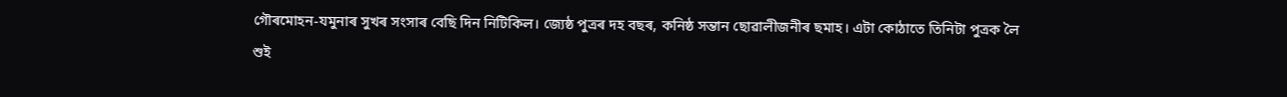গৌৰমোহন-যমুনাৰ সুখৰ সংসাৰ বেছি দিন নিটিকিল। জ্যেষ্ঠ পুত্ৰৰ দহ বছৰ, কনিষ্ঠ সন্তান ছোৱালীজনীৰ ছমাহ। এটা কোঠাতে তিনিটা পুত্ৰক লৈ শুই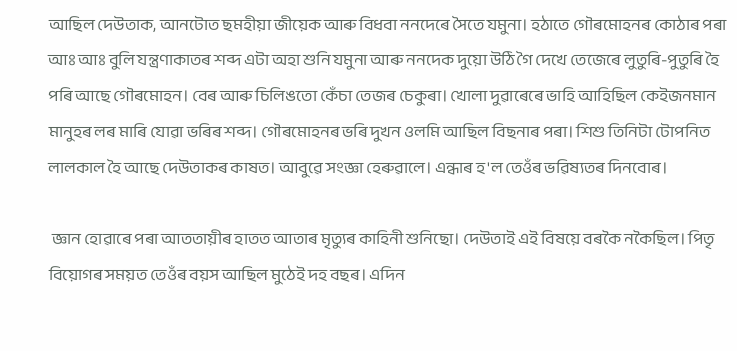আছিল দেউতাক, আনটোত ছমহীয়া জীয়েক আৰু বিধবা ননদেৰে সৈতে যমুনা। হঠাতে গৌৰমোহনৰ কোঠাৰ পৰা আঃ আঃ বুলি যন্ত্ৰণাকাতৰ শব্দ এটা অহা শুনি যমুনা আৰু ননদেক দুয়ো উঠি গৈ দেখে তেজেৰে লুতুৰি-পুতুৰি হৈ পৰি আছে গৌৰমোহন। বেৰ আৰু চিলিঙতো কেঁচা তেজৰ চেকুৰা। খোলা দুৱাৰেৰে ভাহি আহিছিল কেইজনমান মানুহৰ লৰ মাৰি যোৱা ভৰিৰ শব্দ। গৌৰমোহনৰ ভৰি দুখন ওলমি আছিল বিছনাৰ পৰা। শিশু তিনিটা টোপনিত লালকাল হৈ আছে দেউতাকৰ কাষত। আবুৱে সংজ্ঞা হেৰুৱালে। এন্ধাৰ হ'ল তেওঁৰ ভৱিষ্যতৰ দিনবোৰ।

 জ্ঞান হোৱাৰে পৰা আততায়ীৰ হাতত আতাৰ মৃত্যুৰ কাহিনী শুনিছো। দেউতাই এই বিষয়ে বৰকৈ নকৈছিল। পিতৃ বিয়োগৰ সময়ত তেওঁৰ বয়স আছিল মুঠেই দহ বছৰ। এদিন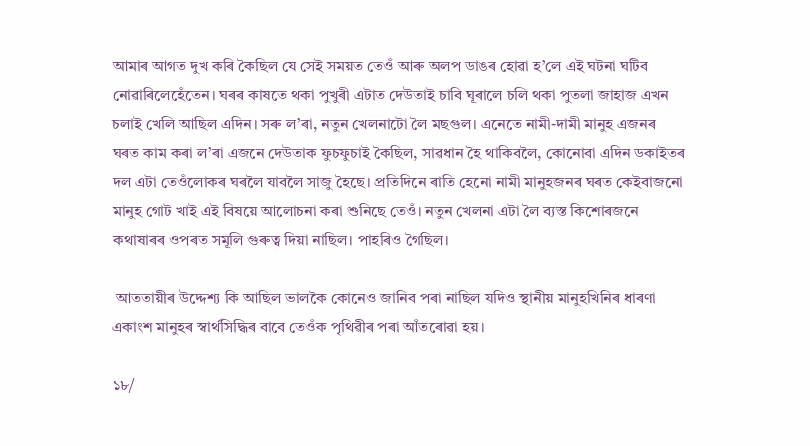আমাৰ আগত দুখ কৰি কৈছিল যে সেই সময়ত তেওঁ আৰু অলপ ডাঙৰ হোৱা হ’লে এই ঘটনা ঘটিব নোৱাৰিলেহেঁতেন। ঘৰৰ কাষতে থকা পুখুৰী এটাত দেউতাই চাবি ঘূৰালে চলি থকা পুতলা জাহাজ এখন চলাই খেলি আছিল এদিন। সৰু ল’ৰা, নতুন খেলনাটো লৈ মছগুল। এনেতে নামী-দামী মানুহ এজনৰ ঘৰত কাম কৰা ল’ৰা এজনে দেউতাক ফুচফুচাই কৈছিল, সাৱধান হৈ থাকিবলৈ, কোনোবা এদিন ডকাইতৰ দল এটা তেওঁলোকৰ ঘৰলৈ যাবলৈ সাজু হৈছে। প্ৰতিদিনে ৰাতি হেনো নামী মানুহজনৰ ঘৰত কেইবাজনো মানুহ গোট খাই এই বিষয়ে আলোচনা কৰা শুনিছে তেওঁ। নতুন খেলনা এটা লৈ ব্যস্ত কিশোৰজনে কথাষাৰৰ ওপৰত সমূলি গুৰুত্ব দিয়া নাছিল। পাহৰিও গৈছিল।

 আততায়ীৰ উদ্দেশ্য কি আছিল ভালকৈ কোনেও জানিব পৰা নাছিল যদিও স্থানীয় মানুহখিনিৰ ধাৰণা একাংশ মানুহৰ স্বাৰ্থসিদ্ধিৰ বাবে তেওঁক পৃথিৱীৰ পৰা আঁতৰোৱা হয়।

১৮/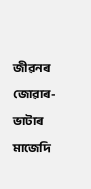জীৱনৰ জোৱাৰ-ভাটাৰ মাজেদি